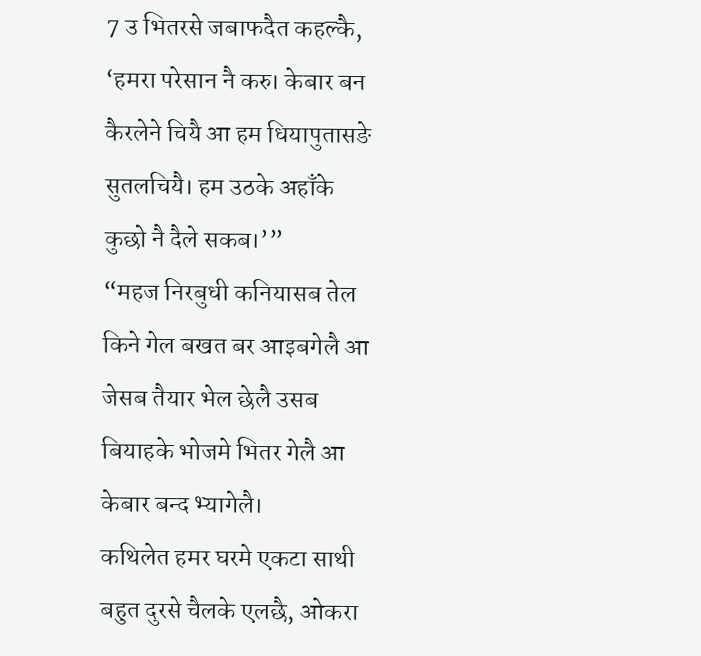7 उ भितरसे जबाफदैत कहल्कै, ‘हमरा परेसान नै करु। केबार बन कैरलेने चियै आ हम धियापुतासङे सुतलचियै। हम उठके अहाँके कुछो नै दैले सकब।’”
“महज निरबुधी कनियासब तेल किने गेल बखत बर आइबगेलै आ जेसब तैयार भेल छेलै उसब बियाहके भोजमे भितर गेलै आ केबार बन्द भ्यागेलै।
कथिलेत हमर घरमे एकटा साथी बहुत दुरसे चैलके एलछै, ओकरा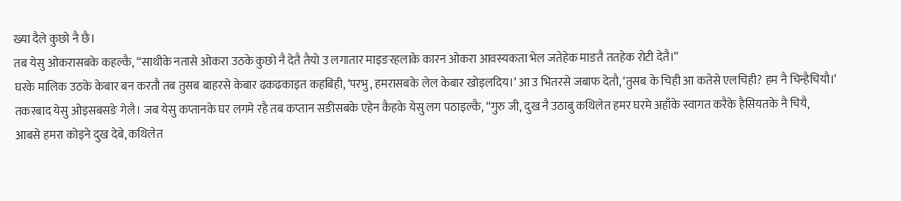ख्या दैले कुछो नै छै।
तब येसु ओकरासबके कहल्कै, “साथीके नतासे ओकरा उठके कुछो नै देतै तैयो उ लगातार माइङरहलाके कारन ओकरा आवस्यकता भेल जतेहेक माङतै ततहेक रोटी देतै।”
घरके मालिक उठके केबार बन करतौ तब तुसब बाहरसे केबार ढकढकाइत कहबिही, ‘परभु, हमरासबके लेल केबार खोइलदिय।’ आ उ भितरसे जबाफ देतौ, ‘तुसब के चिही आ कतेसे एलचिही? हम नै चिन्हैचियौ।’
तकरबाद येसु ओइसबसङे गेलै। जब येसु कप्तानके घर लगमे रहै तब कप्तान सङीसबके एहेन कैहके येसु लग पठाइल्कै, “गुरु जी, दुख नै उठाबु कथिलेत हमर घरमे अहाँके स्वागत करैके हैसियतके नै चियै,
आबसे हमरा कोइने दुख देबे, कथिलेत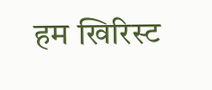हम खिरिस्ट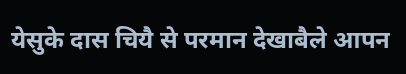येसुके दास चियै से परमान देखाबैले आपन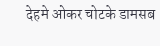देहमे ओकर चोटके डामसब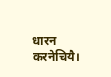धारन करनेचियै।